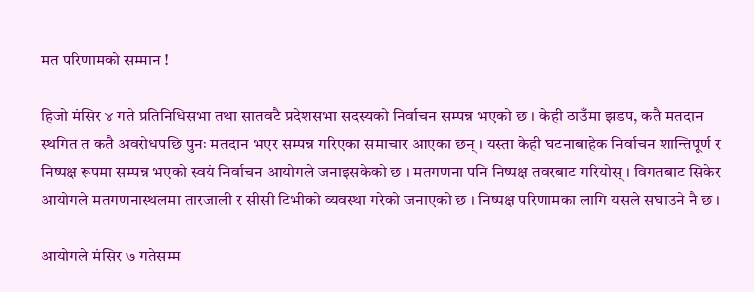मत परिणामको सम्मान !

हिजो मंसिर ४ गते प्रतिनिधिसभा तथा सातवटै प्रदेशसभा सदस्यको निर्वाचन सम्पन्न भएको छ । केही ठाउँमा झडप, कतै मतदान स्थगित त कतै अवरोधपछि पुनः मतदान भएर सम्पन्न गरिएका समाचार आएका छन् । यस्ता केही घटनाबाहेक निर्वाचन शान्तिपूर्ण र निष्पक्ष रूपमा सम्पन्न भएको स्वयं निर्वाचन आयोगले जनाइसकेको छ । मतगणना पनि निष्पक्ष तवरबाट गरियोस् । विगतबाट सिकेर आयोगले मतगणनास्थलमा तारजाली र सीसी टिभीको व्यवस्था गरेको जनाएको छ । निष्पक्ष परिणामका लागि यसले सघाउने नै छ ।

आयोगले मंसिर ७ गतेसम्म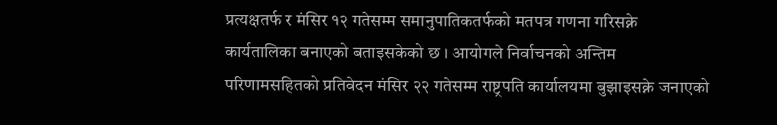प्रत्यक्षतर्फ र मंसिर १२ गतेसम्म समानुपातिकतर्फको मतपत्र गणना गरिसक्ने कार्यतालिका बनाएको बताइसकेको छ । आयोगले निर्वाचनको अन्तिम परिणामसहितको प्रतिवेदन मंसिर २२ गतेसम्म राष्ट्रपति कार्यालयमा बुझाइसक्ने जनाएको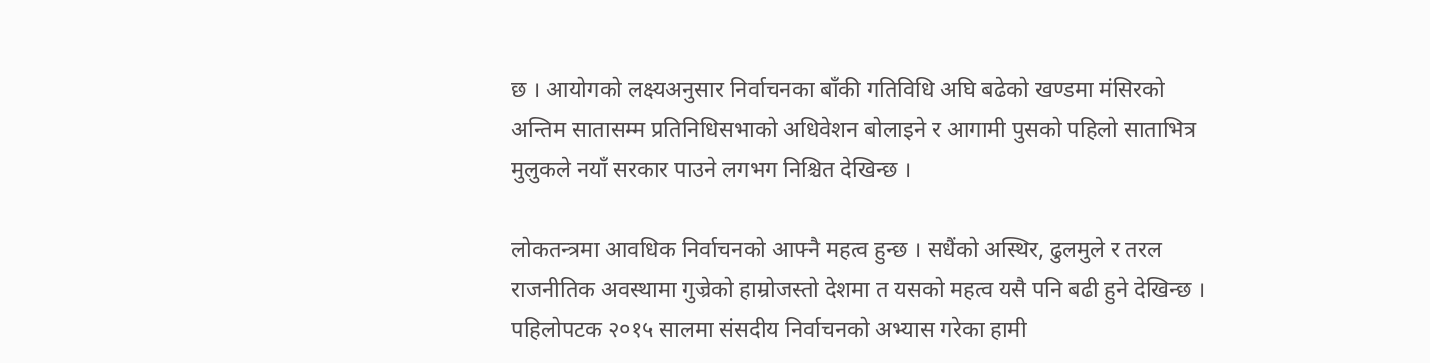छ । आयोगको लक्ष्यअनुसार निर्वाचनका बाँकी गतिविधि अघि बढेको खण्डमा मंसिरको अन्तिम सातासम्म प्रतिनिधिसभाको अधिवेशन बोलाइने र आगामी पुसको पहिलो साताभित्र मुलुकले नयाँ सरकार पाउने लगभग निश्चित देखिन्छ ।

लोकतन्त्रमा आवधिक निर्वाचनको आफ्नै महत्व हुन्छ । सधैंको अस्थिर, ढुलमुले र तरल राजनीतिक अवस्थामा गुज्रेको हाम्रोजस्तो देशमा त यसको महत्व यसै पनि बढी हुने देखिन्छ । पहिलोपटक २०१५ सालमा संसदीय निर्वाचनको अभ्यास गरेका हामी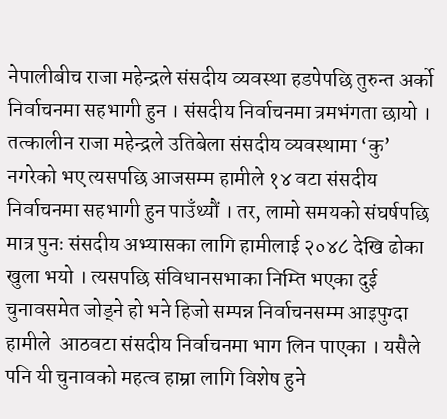नेपालीबीच राजा महेन्द्रले संसदीय व्यवस्था हडपेपछि तुरुन्त अर्को निर्वाचनमा सहभागी हुन । संसदीय निर्वाचनमा त्रमभंगता छायो । तत्कालीन राजा महेन्द्रले उतिबेला संसदीय व्यवस्थामा ‘कु’ नगरेको भए त्यसपछि आजसम्म हामीले १४ वटा संसदीय निर्वाचनमा सहभागी हुन पाउँथ्यौं । तर, लामो समयको संघर्षपछि मात्र पुनः संसदीय अभ्यासका लागि हामीलाई २०४८ देखि ढोका खुला भयो । त्यसपछि संविधानसभाका निम्ति भएका दुई चुनावसमेत जोड्ने हो भने हिजो सम्पन्न निर्वाचनसम्म आइपुग्दा हामीले  आठवटा संसदीय निर्वाचनमा भाग लिन पाएका । यसैले पनि यी चुनावको महत्व हाम्रा लागि विशेष हुने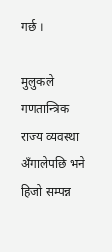गर्छ ।

मुलुकले गणतान्त्रिक राज्य व्यवस्था अँगालेपछि भने हिजो सम्पन्न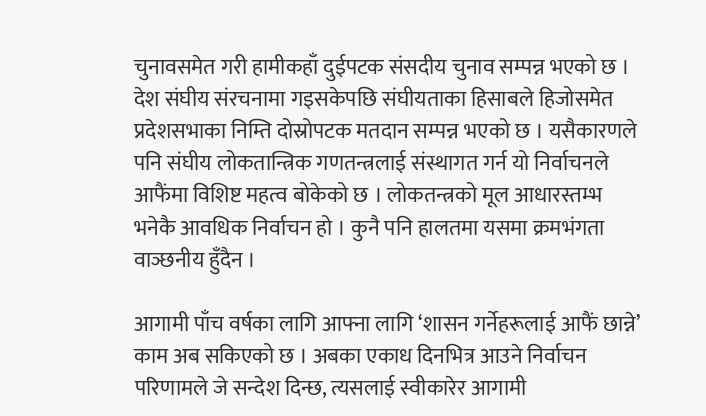चुनावसमेत गरी हामीकहाँ दुईपटक संसदीय चुनाव सम्पन्न भएको छ । देश संघीय संरचनामा गइसकेपछि संघीयताका हिसाबले हिजोसमेत प्रदेशसभाका निम्ति दोस्रोपटक मतदान सम्पन्न भएको छ । यसैकारणले पनि संघीय लोकतान्त्रिक गणतन्त्रलाई संस्थागत गर्न यो निर्वाचनले आफैंमा विशिष्ट महत्व बोकेको छ । लोकतन्त्रको मूल आधारस्तम्भ भनेकै आवधिक निर्वाचन हो । कुनै पनि हालतमा यसमा क्रमभंगता वाञ्छनीय हुँदैन ।

आगामी पाँच वर्षका लागि आफ्ना लागि ‘शासन गर्नेहरूलाई आफैं छान्ने’ काम अब सकिएको छ । अबका एकाध दिनभित्र आउने निर्वाचन परिणामले जे सन्देश दिन्छ, त्यसलाई स्वीकारेर आगामी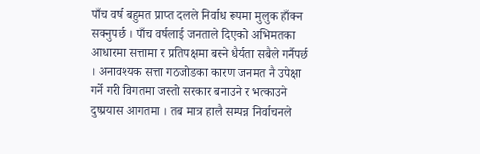पाँच वर्ष बहुमत प्राप्त दलले निर्वाध रूपमा मुलुक हाँक्न सक्नुपर्छ । पाँच वर्षलाई जनताले दिएको अभिमतका आधारमा सत्तामा र प्रतिपक्षमा बस्ने धैर्यता सबैले गर्नैपर्छ । अनावश्यक सत्ता गठजोडका कारण जनमत नै उपेक्षा गर्ने गरी विगतमा जस्तो सरकार बनाउने र भत्काउने दुष्प्रयास आगतमा । तब मात्र हालै सम्पन्न निर्वाचनले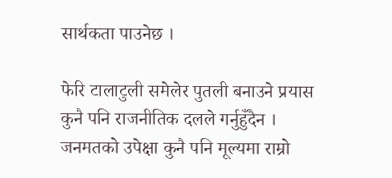सार्थकता पाउनेछ ।

फेरि टालाटुली समेलेर पुतली बनाउने प्रयास कुनै पनि राजनीतिक दलले गर्नुहुँदैन । जनमतको उपेक्षा कुनै पनि मूल्यमा राम्रो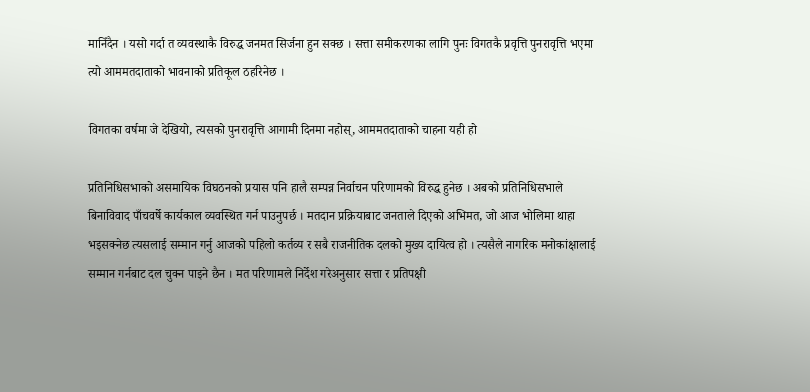मानिँदैन । यसो गर्दा त व्यवस्थाकै विरुद्ध जनमत सिर्जना हुन सक्छ । सत्ता समीकरणका लागि पुनः विगतकै प्रवृत्ति पुनरावृत्ति भएमा त्यो आममतदाताको भावनाको प्रतिकूल ठहरिनेछ ।

विगतका वर्षमा जे देखियो, त्यसको पुनरावृत्ति आगामी दिनमा नहोस्, आममतदाताको चाहना यही हो

प्रतिनिधिसभाको असमायिक विघठनको प्रयास पनि हालै सम्पन्न निर्वाचन परिणामको विरुद्ध हुनेछ । अबको प्रतिनिधिसभाले बिनाविवाद पाँचवर्षे कार्यकाल व्यवस्थित गर्न पाउनुपर्छ । मतदान प्रक्रियाबाट जनताले दिएको अभिमत, जो आज भोलिमा थाहा भइसक्नेछ त्यसलाई सम्मान गर्नु आजको पहिलो कर्तव्य र सबै राजनीतिक दलको मुख्य दायित्व हो । त्यसैले नागरिक मनोकांक्षालाई सम्मान गर्नबाट दल चुक्न पाइने छैन । मत परिणामले निर्देश गरेअनुसार सत्ता र प्रतिपक्षी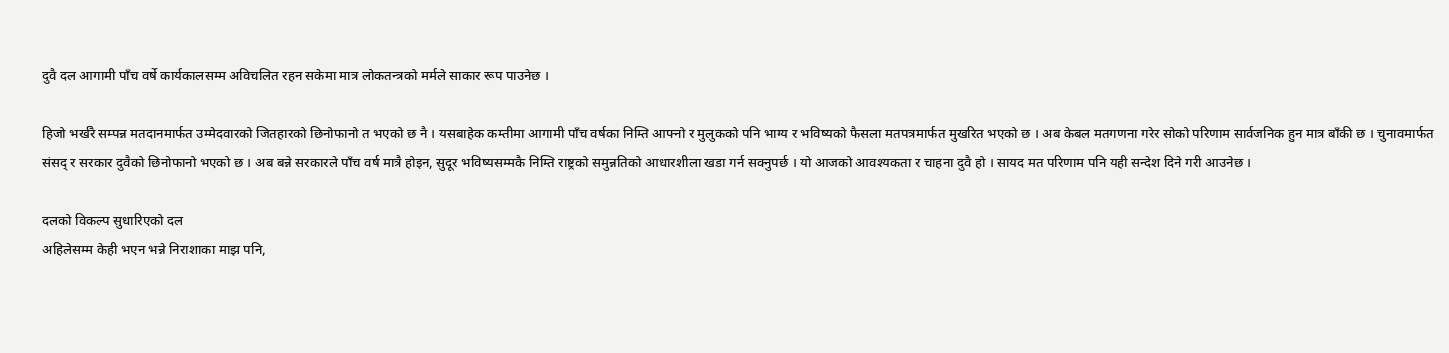दुवै दल आगामी पाँच वर्षे कार्यकालसम्म अविचलित रहन सकेमा मात्र लोकतन्त्रको मर्मले साकार रूप पाउनेछ ।

हिजो भर्खरै सम्पन्न मतदानमार्फत उम्मेदवारको जितहारको छिनोफानो त भएको छ नै । यसबाहेक कम्तीमा आगामी पाँच वर्षका निम्ति आफ्नो र मुलुकको पनि भाग्य र भविष्यको फैसला मतपत्रमार्फत मुखरित भएको छ । अब केबल मतगणना गरेर सोको परिणाम सार्वजनिक हुन मात्र बाँकी छ । चुनावमार्फत संसद् र सरकार दुवैको छिनोफानो भएको छ । अब बन्ने सरकारले पाँच वर्ष मात्रै होइन, सुदूर भविष्यसम्मकै निम्ति राष्ट्रको समुन्नतिको आधारशीला खडा गर्न सक्नुपर्छ । यो आजको आवश्यकता र चाहना दुवै हो । सायद मत परिणाम पनि यही सन्देश दिने गरी आउनेछ ।

दलको विकल्प सुधारिएको दल
अहिलेसम्म केही भएन भन्ने निराशाका माझ पनि,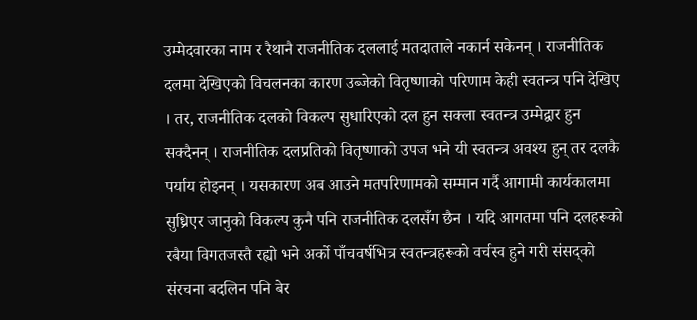उम्मेदवारका नाम र रैथानै राजनीतिक दललाई मतदाताले नकार्न सकेनन् । राजनीतिक दलमा देखिएको विचलनका कारण उब्जेको वितृष्णाको परिणाम केही स्वतन्त्र पनि देखिए । तर, राजनीतिक दलको विकल्प सुधारिएको दल हुन सक्ला स्वतन्त्र उम्मेद्वार हुन सक्दैनन् । राजनीतिक दलप्रतिको वितृष्णाको उपज भने यी स्वतन्त्र अवश्य हुन् तर दलकै पर्याय होइनन् । यसकारण अब आउने मतपरिणामको सम्मान गर्दै आगामी कार्यकालमा सुध्रिएर जानुको विकल्प कुनै पनि राजनीतिक दलसँग छैन । यदि आगतमा पनि दलहरूको रबैया विगतजस्तै रह्यो भने अर्को पाँचवर्षभित्र स्वतन्त्रहरूको वर्चस्व हुने गरी संसद्को संरचना बदलिन पनि बेर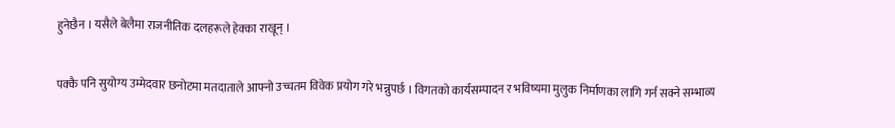हुनेछैन । यसैले बेलैमा राजनीतिक दलहरूले हेक्का राखून् ।

पक्कै पनि सुयोग्य उम्मेदवार छनोटमा मतदाताले आफ्नो उच्चतम विवेक प्रयोग गरे भन्नुपर्छ । विगतको कार्यसम्पादन र भविष्यमा मुलुक निर्माणका लागि गर्न सक्ने सम्भाव्य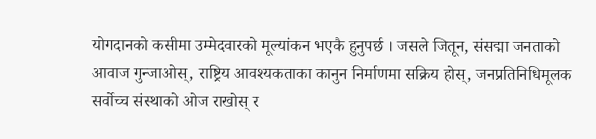योगदानको कसीमा उम्मेदवारको मूल्यांकन भएकै हुनुपर्छ । जसले जितून, संसद्मा जनताको आवाज गुन्जाओस्, राष्ट्रिय आवश्यकताका कानुन निर्माणमा सक्रिय होस्, जनप्रतिनिधिमूलक सर्वोच्च संस्थाको ओज राखोस् र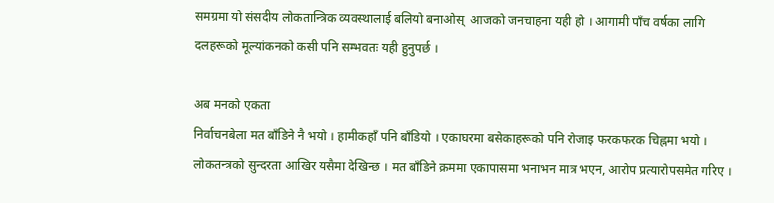समग्रमा यो संसदीय लोकतान्त्रिक व्यवस्थालाई बलियो बनाओस्  आजको जनचाहना यही हो । आगामी पाँच वर्षका लागि दलहरूको मूल्यांकनको कसी पनि सम्भवतः यही हुनुपर्छ ।

अब मनको एकता
निर्वाचनबेला मत बाँडिने नै भयो । हामीकहाँ पनि बाँडियो । एकाघरमा बसेकाहरूको पनि रोजाइ फरकफरक चिह्नमा भयो । लोकतन्त्रको सुन्दरता आखिर यसैमा देखिन्छ । मत बाँडिने क्रममा एकापासमा भनाभन मात्र भएन, आरोप प्रत्यारोपसमेत गरिए ।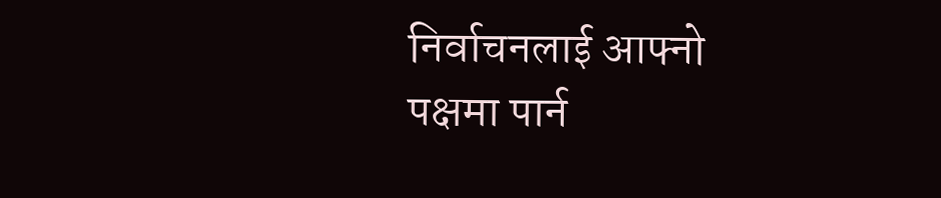निर्वाचनलाई आफ्नो पक्षमा पार्न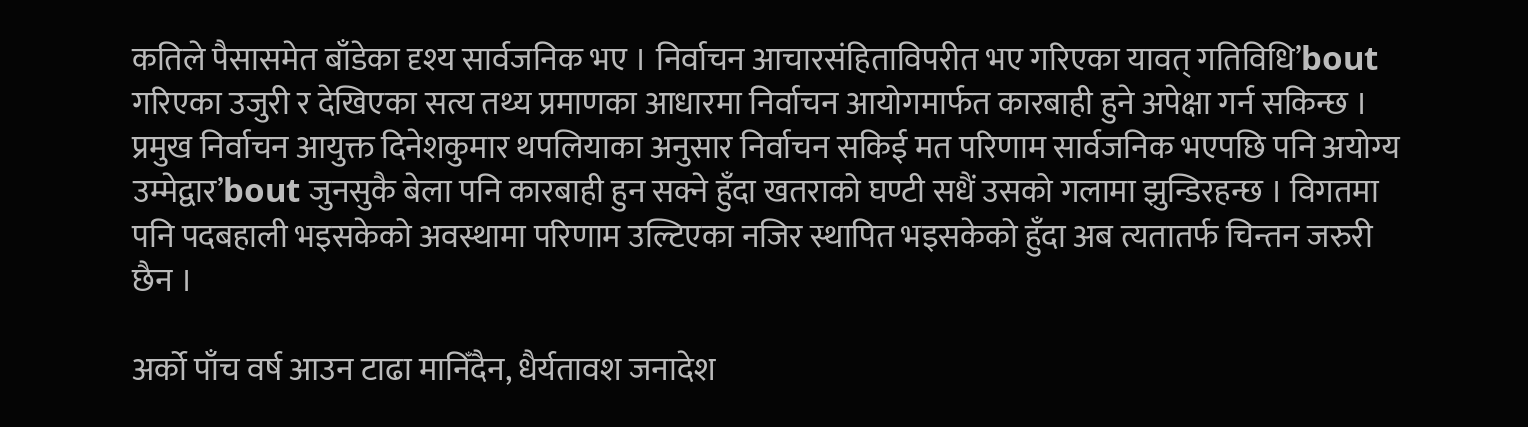कतिले पैसासमेत बाँडेका दृश्य सार्वजनिक भए । निर्वाचन आचारसंहिताविपरीत भए गरिएका यावत् गतिविधि’bout गरिएका उजुरी र देखिएका सत्य तथ्य प्रमाणका आधारमा निर्वाचन आयोगमार्फत कारबाही हुने अपेक्षा गर्न सकिन्छ । प्रमुख निर्वाचन आयुक्त दिनेशकुमार थपलियाका अनुसार निर्वाचन सकिई मत परिणाम सार्वजनिक भएपछि पनि अयोग्य उम्मेद्वार’bout जुनसुकै बेला पनि कारबाही हुन सक्ने हुँदा खतराको घण्टी सधैं उसको गलामा झुन्डिरहन्छ । विगतमा पनि पदबहाली भइसकेको अवस्थामा परिणाम उल्टिएका नजिर स्थापित भइसकेको हुँदा अब त्यतातर्फ चिन्तन जरुरी छैन ।

अर्को पाँच वर्ष आउन टाढा मानिँदैन, धैर्यतावश जनादेश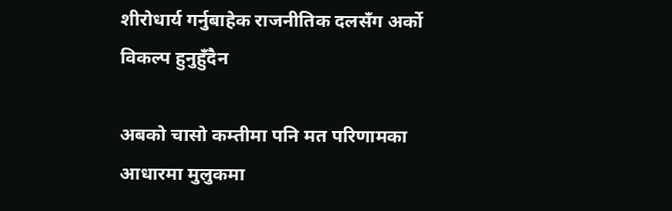शीरोधार्य गर्नुबाहेक राजनीतिक दलसँग अर्को विकल्प हुनुहुँदैन

अबको चासो कम्तीमा पनि मत परिणामका आधारमा मुलुकमा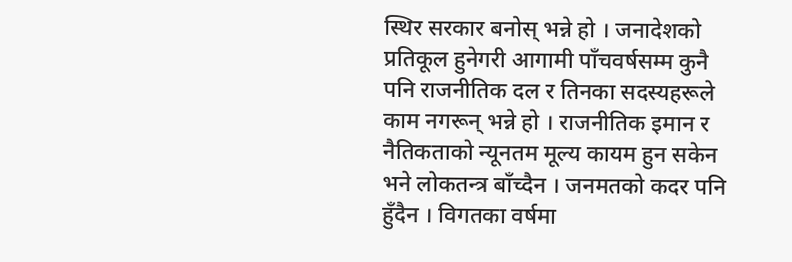स्थिर सरकार बनोस् भन्ने हो । जनादेशको प्रतिकूल हुनेगरी आगामी पाँचवर्षसम्म कुनै पनि राजनीतिक दल र तिनका सदस्यहरूले काम नगरून् भन्ने हो । राजनीतिक इमान र नैतिकताको न्यूनतम मूल्य कायम हुन सकेन भने लोकतन्त्र बाँच्दैन । जनमतको कदर पनि हुँदैन । विगतका वर्षमा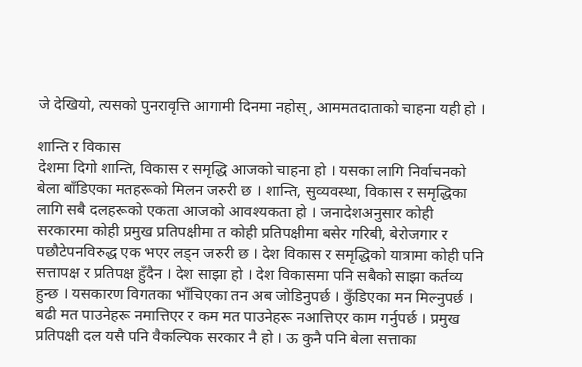जे देखियो, त्यसको पुनरावृत्ति आगामी दिनमा नहोस्, आममतदाताको चाहना यही हो ।

शान्ति र विकास
देशमा दिगो शान्ति, विकास र समृद्धि आजको चाहना हो । यसका लागि निर्वाचनको बेला बाँडिएका मतहरूको मिलन जरुरी छ । शान्ति, सुव्यवस्था, विकास र समृद्धिका लागि सबै दलहरूको एकता आजको आवश्यकता हो । जनादेशअनुसार कोही सरकारमा कोही प्रमुख प्रतिपक्षीमा त कोही प्रतिपक्षीमा बसेर गरिबी, बेरोजगार र पछौटेपनविरुद्ध एक भएर लड्न जरुरी छ । देश विकास र समृद्धिको यात्रामा कोही पनि सत्तापक्ष र प्रतिपक्ष हुँदैन । देश साझा हो । देश विकासमा पनि सबैको साझा कर्तव्य हुन्छ । यसकारण विगतका भाँचिएका तन अब जोडिनुपर्छ । कुँडिएका मन मिल्नुपर्छ । बढी मत पाउनेहरू नमात्तिएर र कम मत पाउनेहरू नआत्तिएर काम गर्नुपर्छ । प्रमुख प्रतिपक्षी दल यसै पनि वैकल्पिक सरकार नै हो । ऊ कुनै पनि बेला सत्ताका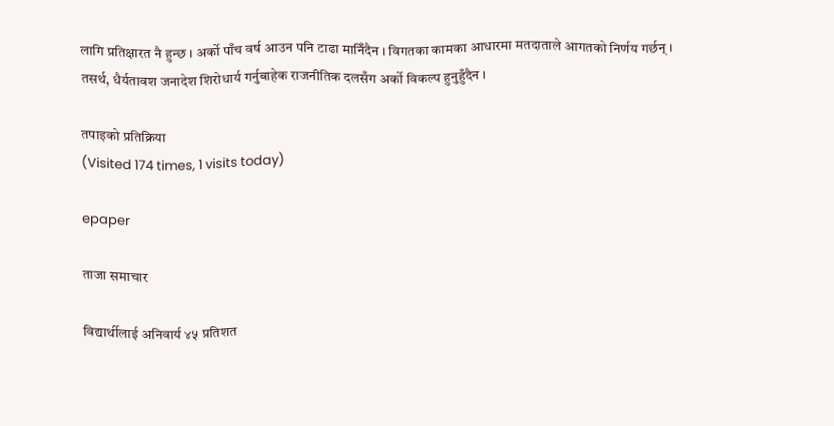लागि प्रतिक्षारत नै हुन्छ । अर्को पाँच वर्ष आउन पनि टाढा मानिँदैन । विगतका कामका आधारमा मतदाताले आगतको निर्णय गर्छन् । तसर्थ, धैर्यतावश जनादेश शिरोधार्य गर्नुबाहेक राजनीतिक दलसँग अर्को विकल्प हुनुहुँदैन ।

तपाइको प्रतिक्रिया
(Visited 174 times, 1 visits today)

epaper

ताजा समाचार

विद्यार्थीलाई अनिवार्य ४५ प्रतिशत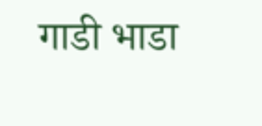गाडी भाडा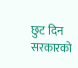छुट दिन सरकारको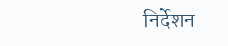निर्देशन